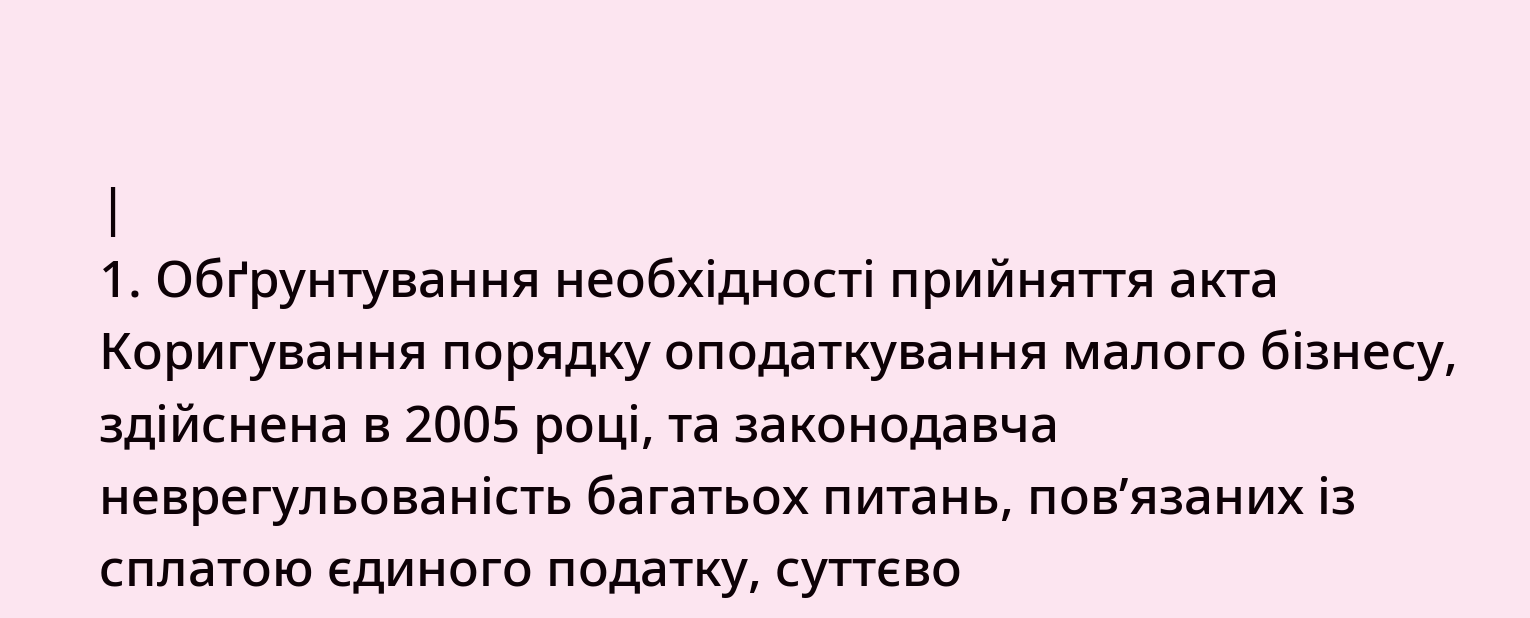|
1. Обґрунтування необхідності прийняття акта
Коригування порядку оподаткування малого бізнесу, здійснена в 2005 році, та законодавча неврегульованість багатьох питань, пов’язаних із сплатою єдиного податку, суттєво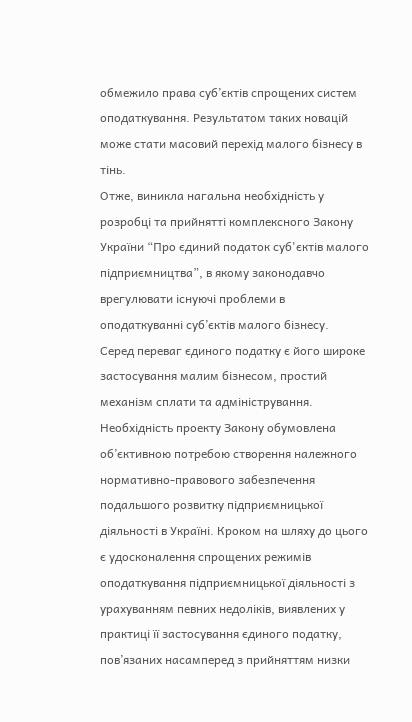обмежило права суб’єктів спрощених систем оподаткування. Результатом таких новацій може стати масовий перехід малого бізнесу в тінь.
Отже, виникла нагальна необхідність у розробці та прийнятті комплексного Закону України “Про єдиний податок суб'єктів малого підприємництва”, в якому законодавчо врегулювати існуючі проблеми в оподаткуванні суб’єктів малого бізнесу.
Серед переваг єдиного податку є його широке застосування малим бізнесом, простий механізм сплати та адміністрування.
Необхідність проекту Закону обумовлена об’єктивною потребою створення належного нормативно-правового забезпечення подальшого розвитку підприємницької діяльності в Україні. Кроком на шляху до цього є удосконалення спрощених режимів оподаткування підприємницької діяльності з урахуванням певних недоліків, виявлених у практиці її застосування єдиного податку, пов’язаних насамперед з прийняттям низки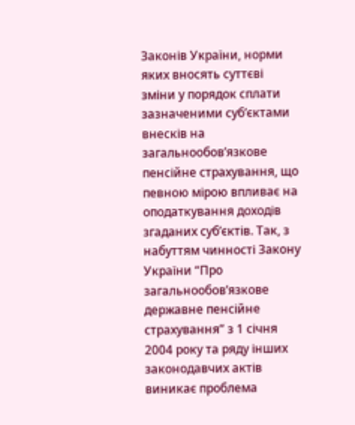Законів України, норми яких вносять суттєві зміни у порядок сплати зазначеними суб’єктами внесків на загальнообов’язкове пенсійне страхування, що певною мірою впливає на оподаткування доходів згаданих суб’єктів. Так, з набуттям чинності Закону України “Про загальнообов’язкове державне пенсійне страхування” з 1 січня 2004 року та ряду інших законодавчих актів виникає проблема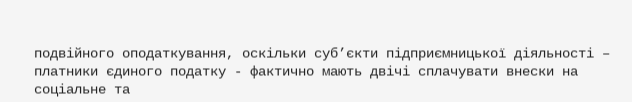подвійного оподаткування, оскільки суб’єкти підприємницької діяльності – платники єдиного податку - фактично мають двічі сплачувати внески на соціальне та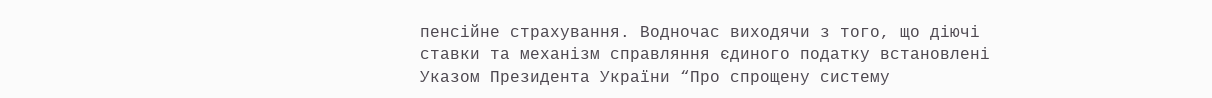пенсійне страхування. Водночас виходячи з того, що діючі ставки та механізм справляння єдиного податку встановлені Указом Президента України “Про спрощену систему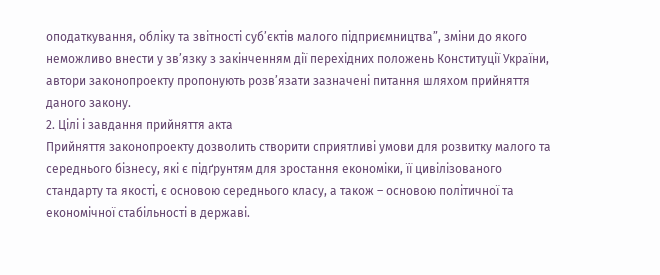оподаткування, обліку та звітності суб’єктів малого підприємництва”, зміни до якого неможливо внести у зв’язку з закінченням дії перехідних положень Конституції України, автори законопроекту пропонують розв’язати зазначені питання шляхом прийняття даного закону.
2. Цілі і завдання прийняття акта
Прийняття законопроекту дозволить створити сприятливі умови для розвитку малого та середнього бізнесу, які є підґрунтям для зростання економіки, її цивілізованого стандарту та якості, є основою середнього класу, а також – основою політичної та економічної стабільності в державі.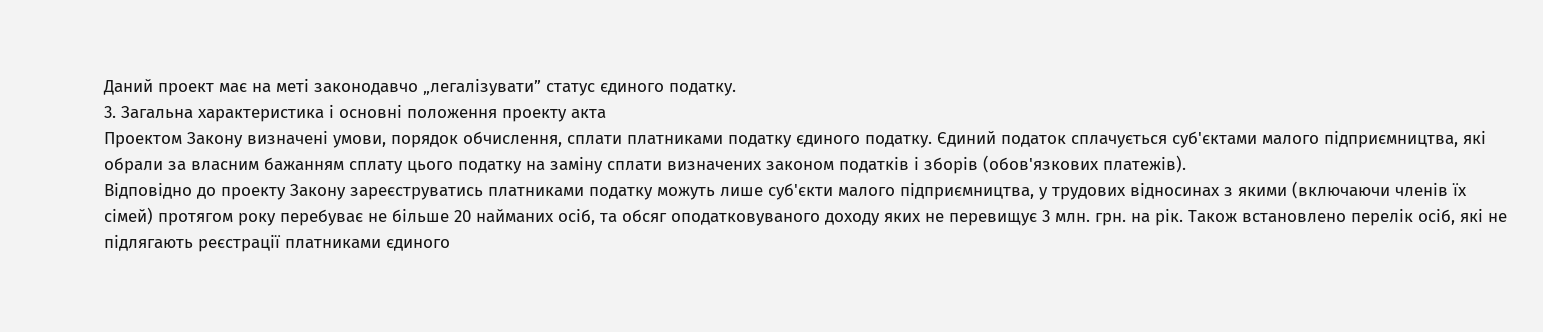Даний проект має на меті законодавчо „легалізувати” статус єдиного податку.
3. Загальна характеристика і основні положення проекту акта
Проектом Закону визначені умови, порядок обчислення, сплати платниками податку єдиного податку. Єдиний податок сплачується суб'єктами малого підприємництва, які обрали за власним бажанням сплату цього податку на заміну сплати визначених законом податків і зборів (обов'язкових платежів).
Відповідно до проекту Закону зареєструватись платниками податку можуть лише суб'єкти малого підприємництва, у трудових відносинах з якими (включаючи членів їх сімей) протягом року перебуває не більше 20 найманих осіб, та обсяг оподатковуваного доходу яких не перевищує 3 млн. грн. на рік. Також встановлено перелік осіб, які не підлягають реєстрації платниками єдиного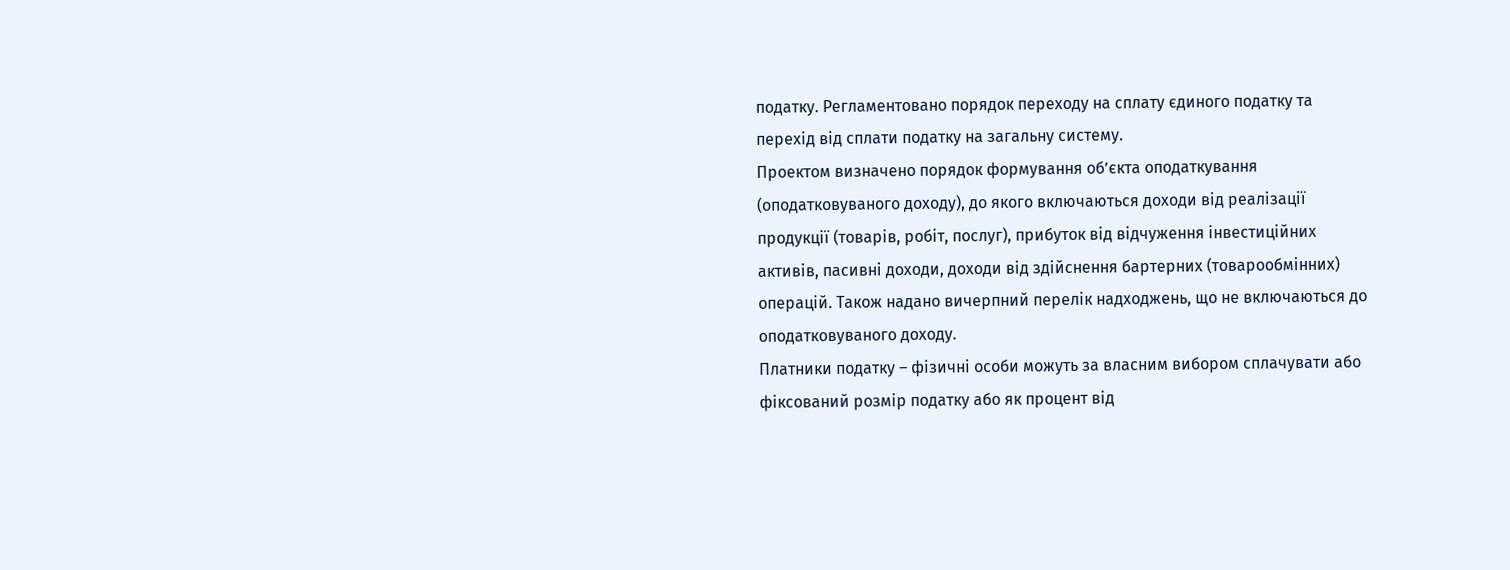податку. Регламентовано порядок переходу на сплату єдиного податку та перехід від сплати податку на загальну систему.
Проектом визначено порядок формування об’єкта оподаткування (оподатковуваного доходу), до якого включаються доходи від реалізації продукції (товарів, робіт, послуг), прибуток від відчуження інвестиційних активів, пасивні доходи, доходи від здійснення бартерних (товарообмінних) операцій. Також надано вичерпний перелік надходжень, що не включаються до оподатковуваного доходу.
Платники податку – фізичні особи можуть за власним вибором сплачувати або фіксований розмір податку або як процент від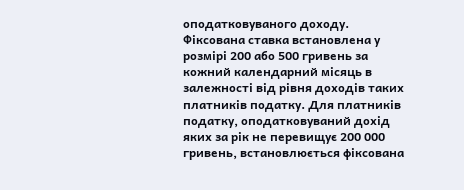оподатковуваного доходу. Фіксована ставка встановлена у розмірі 200 або 500 гривень за кожний календарний місяць в залежності від рівня доходів таких платників податку. Для платників податку, оподатковуваний дохід яких за рік не перевищує 200 000 гривень, встановлюється фіксована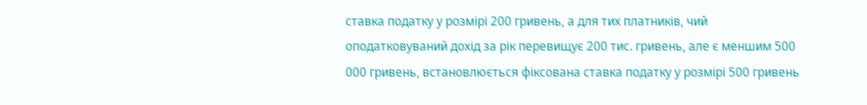ставка податку у розмірі 200 гривень, а для тих платників, чий оподатковуваний дохід за рік перевищує 200 тис. гривень, але є меншим 500 000 гривень, встановлюється фіксована ставка податку у розмірі 500 гривень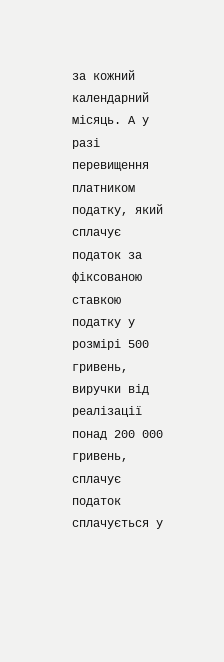за кожний календарний місяць. А у разі перевищення платником податку, який сплачує податок за фіксованою ставкою податку у розмірі 500 гривень, виручки від реалізації понад 200 000 гривень, сплачує податок сплачується у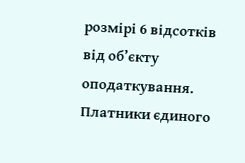розмірі 6 відсотків від об’єкту оподаткування.
Платники єдиного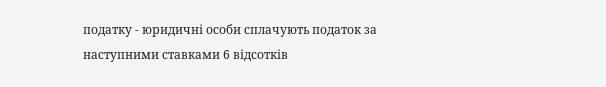податку - юридичні особи сплачують податок за наступними ставками 6 відсотків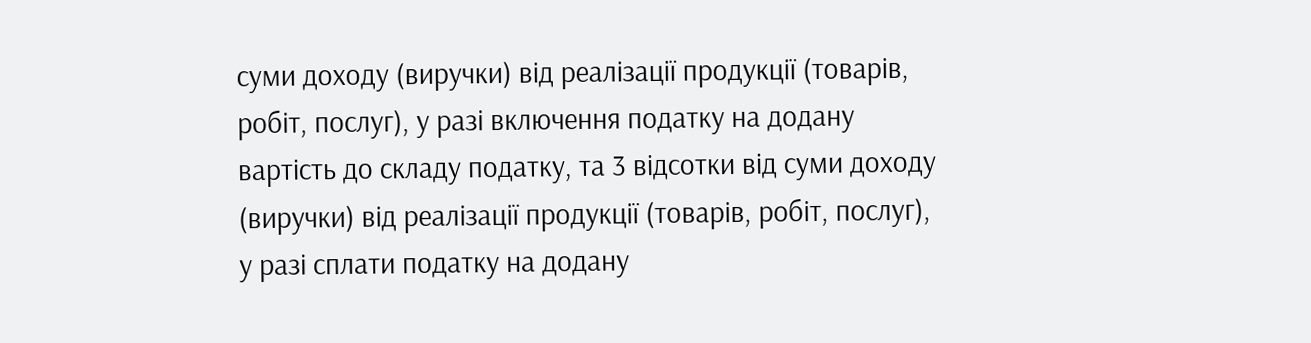суми доходу (виручки) від реалізації продукції (товарів, робіт, послуг), у разі включення податку на додану вартість до складу податку, та 3 відсотки від суми доходу (виручки) від реалізації продукції (товарів, робіт, послуг), у разі сплати податку на додану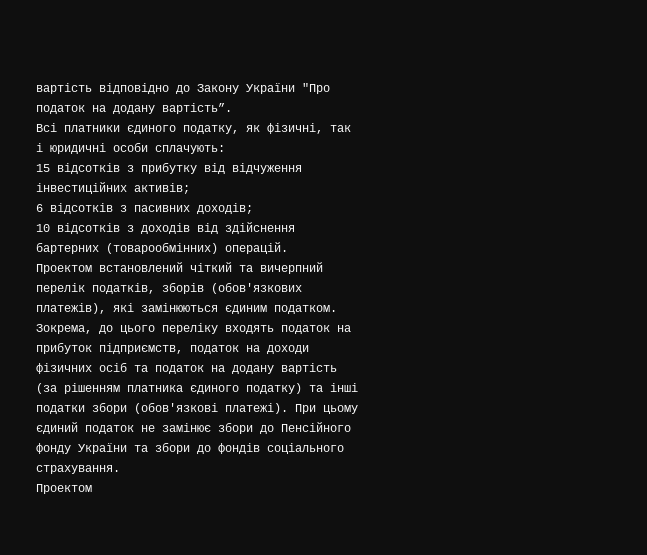вартість відповідно до Закону України "Про податок на додану вартість”.
Всі платники єдиного податку, як фізичні, так і юридичні особи сплачують:
15 відсотків з прибутку від відчуження інвестиційних активів;
6 відсотків з пасивних доходів;
10 відсотків з доходів від здійснення бартерних (товарообмінних) операцій.
Проектом встановлений чіткий та вичерпний перелік податків, зборів (обов'язкових платежів), які замінюються єдиним податком. Зокрема, до цього переліку входять податок на прибуток підприємств, податок на доходи фізичних осіб та податок на додану вартість (за рішенням платника єдиного податку) та інші податки збори (обов'язкові платежі). При цьому єдиний податок не замінює збори до Пенсійного фонду України та збори до фондів соціального страхування.
Проектом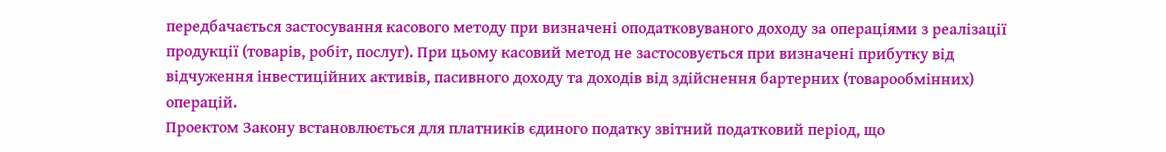передбачається застосування касового методу при визначені оподатковуваного доходу за операціями з реалізації продукції (товарів, робіт, послуг). При цьому касовий метод не застосовується при визначені прибутку від відчуження інвестиційних активів, пасивного доходу та доходів від здійснення бартерних (товарообмінних) операцій.
Проектом Закону встановлюється для платників єдиного податку звітний податковий період, що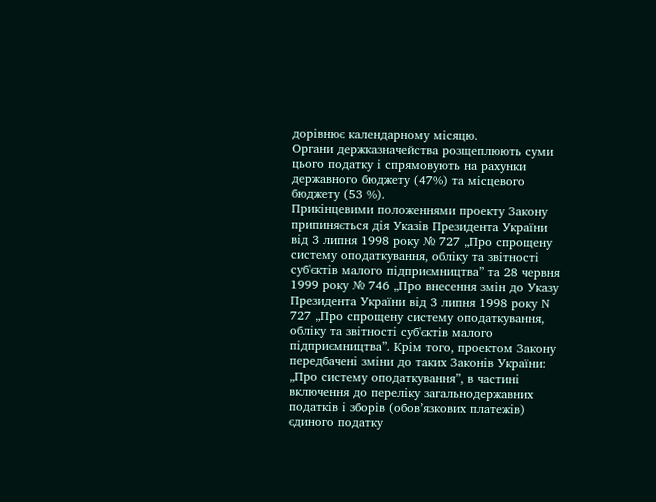дорівнює календарному місяцю.
Органи держказначейства розщеплюють суми цього податку і спрямовують на рахунки державного бюджету (47%) та місцевого бюджету (53 %).
Прикінцевими положеннями проекту Закону припиняється дія Указів Президента України від 3 липня 1998 року № 727 „Про спрощену систему оподаткування, обліку та звітності суб'єктів малого підприємництва” та 28 червня 1999 року № 746 „Про внесення змін до Указу Президента України від 3 липня 1998 року N 727 „Про спрощену систему оподаткування, обліку та звітності суб'єктів малого підприємництва”. Крім того, проектом Закону передбачені зміни до таких Законів України:
„Про систему оподаткування”, в частині включення до переліку загальнодержавних податків і зборів (обов’язкових платежів) єдиного податку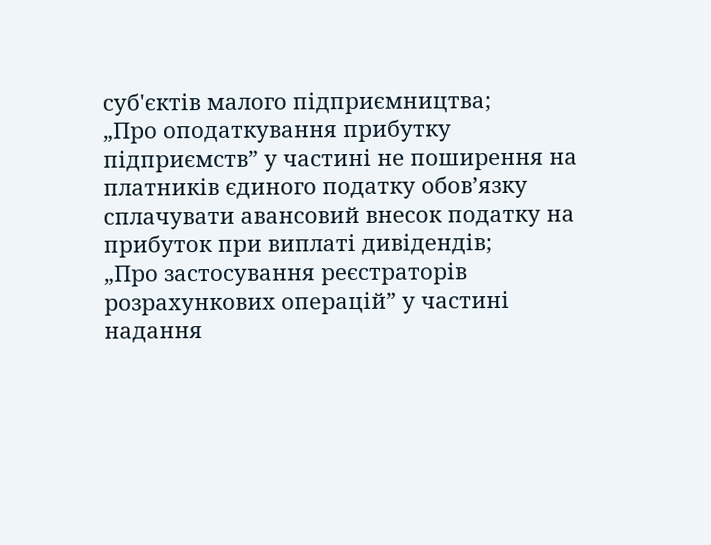суб'єктів малого підприємництва;
„Про оподаткування прибутку підприємств” у частині не поширення на платників єдиного податку обов’язку сплачувати авансовий внесок податку на прибуток при виплаті дивідендів;
„Про застосування реєстраторів розрахункових операцій” у частині надання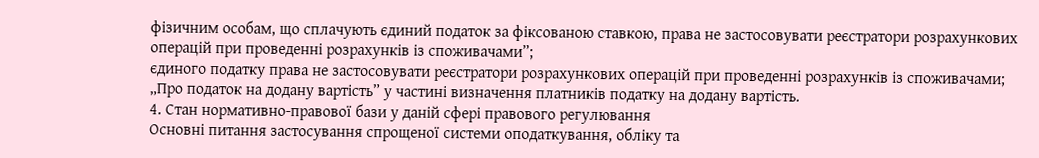фізичним особам, що сплачують єдиний податок за фіксованою ставкою, права не застосовувати реєстратори розрахункових операцій при проведенні розрахунків із споживачами”;
єдиного податку права не застосовувати реєстратори розрахункових операцій при проведенні розрахунків із споживачами;
„Про податок на додану вартість” у частині визначення платників податку на додану вартість.
4. Стан нормативно-правової бази у даній сфері правового регулювання
Основні питання застосування спрощеної системи оподаткування, обліку та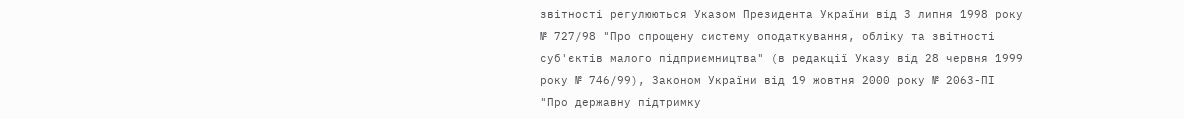звітності регулюються Указом Президента України від 3 липня 1998 року № 727/98 "Про спрощену систему оподаткування, обліку та звітності суб'єктів малого підприємництва" (в редакції Указу від 28 червня 1999 року № 746/99), Законом України від 19 жовтня 2000 року № 2063-ПІ "Про державну підтримку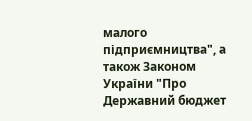малого підприємництва", а також Законом України "Про Державний бюджет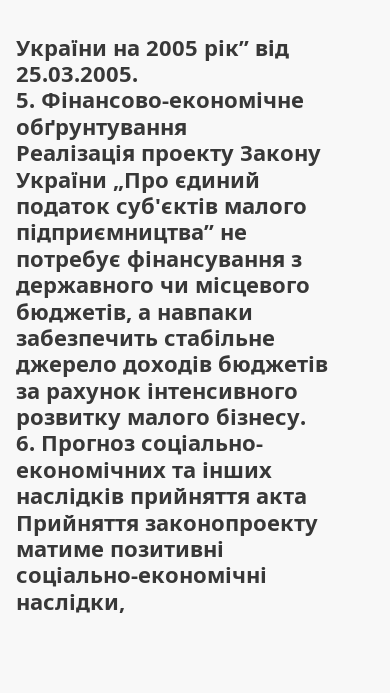України на 2005 рік” вiд 25.03.2005.
5. Фінансово-економічне обґрунтування
Реалізація проекту Закону України „Про єдиний податок суб'єктів малого підприємництва” не потребує фінансування з державного чи місцевого бюджетів, а навпаки забезпечить стабільне джерело доходів бюджетів за рахунок інтенсивного розвитку малого бізнесу.
6. Прогноз соціально-економічних та інших наслідків прийняття акта
Прийняття законопроекту матиме позитивні соціально-економічні наслідки,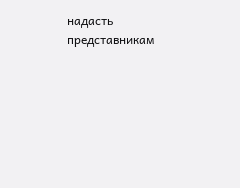надасть представникам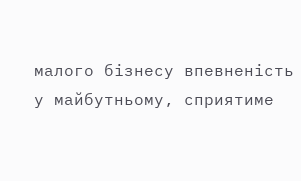малого бізнесу впевненість у майбутньому, сприятиме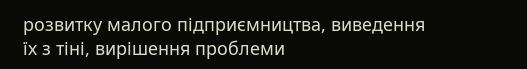розвитку малого підприємництва, виведення їх з тіні, вирішення проблеми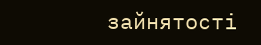зайнятості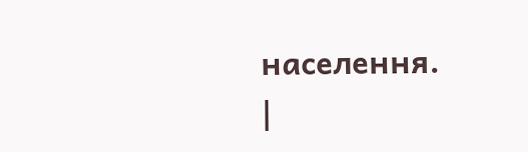населення.
|